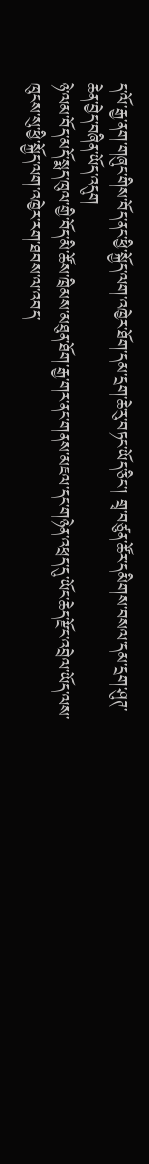ད་ལོ་རྒྱ་ནག་གཞུང་གིས་བོད་ནང་ཕྱི་སྐྱོད་ལག་འཁྱེར་ཐོག་དམ་དྲག་ཆེ་རུ་བཏང་ཡོད་ཅིང་། གྲྭ་བཙུན་ཚོར་དམིགས་བསལ་དམ་དྲག་ཤུཊ་ཆེན་བྱེད་བཞིན་ཡོད་འདུག
ཉེ་ལམ་བོད་མདོ་སྨད་ཁུལ་གྱི་བོད་མི་ཚོས་ཁྲིམས་མཐུན་ཐོག་རྒྱ་གར་ནང་གནས་མཇལ་དང་གཉེན་འཕྲད་དུ་ཡོང་ཆེད་རྫོང་འབྲེལ་ཡོད་ལས་ཁུངས་སུ་ཕྱི་སྐྱོད་ལག་འཁྱེར་རག་ཐབས་ལ་འབད་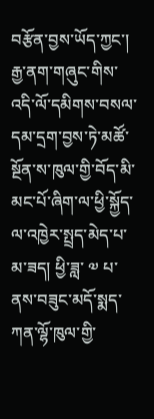བརྩོན་བྱས་ཡོད་ཀྱང་། རྒྱ་ནག་གཞུང་གིས་འདི་ལོ་དམིགས་བསལ་དམ་དྲག་བྱས་ཏེ་མཚོ་སྔོན་ས་ཁུལ་གྱི་བོད་མི་མང་པོ་ཞིག་ལ་ཕྱི་སྐྱོད་ལ་འཁྱེར་སྤྲད་མེད་པ་མ་ཟད། ཕྱི་ཟླ་ ༧ པ་ནས་བཟུང་མདོ་སྨད་ཀན་ལྷོ་ཁུལ་གྱི་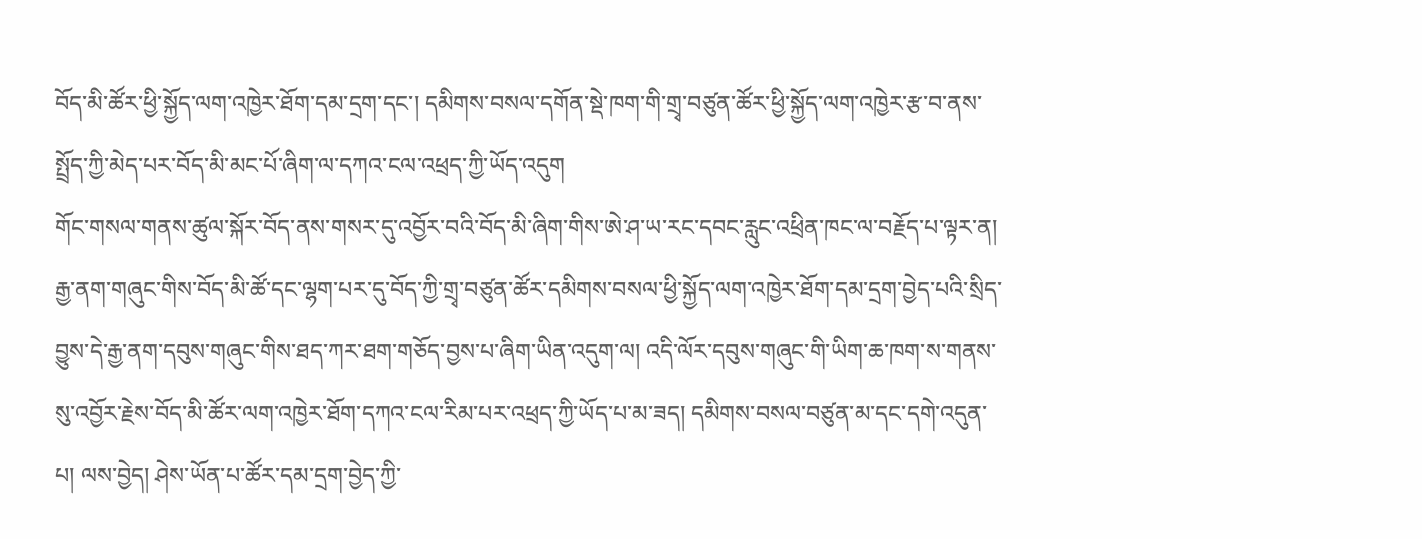བོད་མི་ཚོར་ཕྱི་སྐྱོད་ལག་འཁྱེར་ཐོག་དམ་དྲག་དང་། དམིགས་བསལ་དགོན་སྡེ་ཁག་གི་གྲྭ་བཙུན་ཚོར་ཕྱི་སྐྱོད་ལག་འཁྱེར་རྩ་བ་ནས་སྤྲོད་ཀྱི་མེད་པར་བོད་མི་མང་པོ་ཞིག་ལ་དཀའ་ངལ་འཕྲད་ཀྱི་ཡོད་འདུག
གོང་གསལ་གནས་ཚུལ་སྐོར་བོད་ནས་གསར་དུ་འབྱོར་བའི་བོད་མི་ཞིག་གིས་ཨེ་ཤ་ཡ་རང་དབང་རླུང་འཕྲིན་ཁང་ལ་བརྗོད་པ་ལྟར་ན། རྒྱ་ནག་གཞུང་གིས་བོད་མི་ཚོ་དང་ལྷག་པར་དུ་བོད་ཀྱི་གྲྭ་བཙུན་ཚོར་དམིགས་བསལ་ཕྱི་སྐྱོད་ལག་འཁྱེར་ཐོག་དམ་དྲག་བྱེད་པའི་སྲིད་བྱུས་དེ་རྒྱ་ནག་དབུས་གཞུང་གིས་ཐད་ཀར་ཐག་གཅོད་བྱས་པ་ཞིག་ཡིན་འདུག་ལ། འདི་ལོར་དབུས་གཞུང་གི་ཡིག་ཆ་ཁག་ས་གནས་སུ་འབྱོར་རྗེས་བོད་མི་ཚོར་ལག་འཁྱེར་ཐོག་དཀའ་ངལ་རིམ་པར་འཕྲད་ཀྱི་ཡོད་པ་མ་ཟད། དམིགས་བསལ་བཙུན་མ་དང་དགེ་འདུན་པ། ལས་བྱེད། ཤེས་ཡོན་པ་ཚོར་དམ་དྲག་བྱེད་ཀྱི་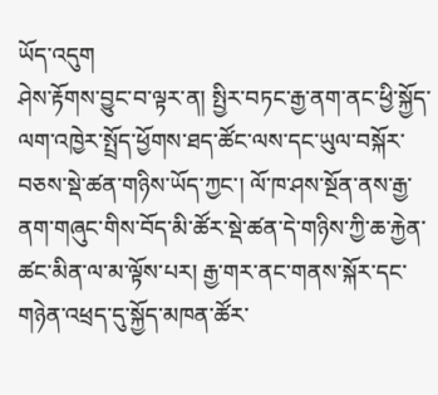ཡོད་འདུག
ཤེས་རྟོགས་བྱུང་བ་ལྟར་ན། སྤྱིར་བཏང་རྒྱ་ནག་ནང་ཕྱི་སྐྱོད་ལག་འཁྱེར་སྤྲོད་ཕྱོགས་ཐད་ཚོང་ལས་དང་ཡུལ་བསྐོར་བཅས་སྡེ་ཚན་གཉིས་ཡོད་ཀྱང་། ལོ་ཁ་ཤས་སྔོན་ནས་རྒྱ་ནག་གཞུང་གིས་བོད་མི་ཚོར་སྡེ་ཚན་དེ་གཉིས་ཀྱི་ཆ་རྐྱེན་ཚང་མིན་ལ་མ་ལྟོས་པར། རྒྱ་གར་ནང་གནས་སྐོར་དང་གཉེན་འཕྲད་དུ་སྐྱོད་མཁན་ཚོར་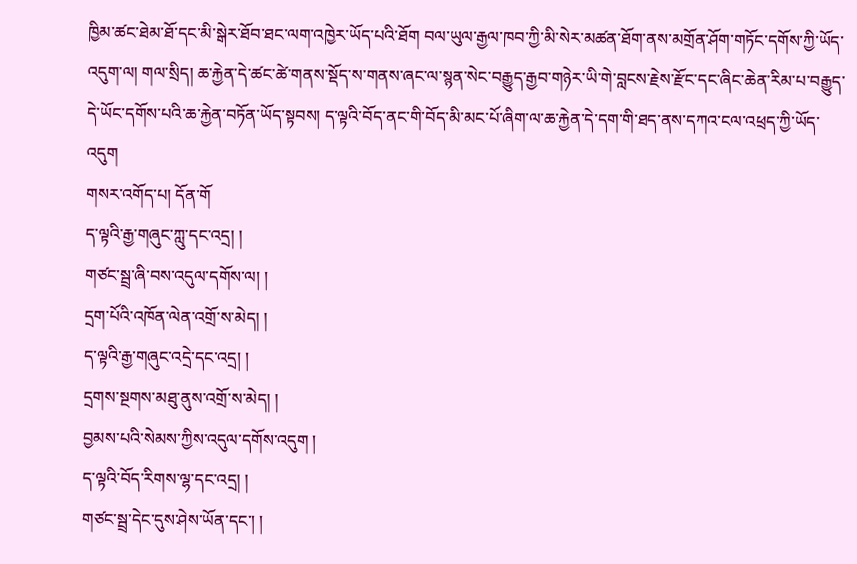ཁྱིམ་ཚང་ཐེམ་ཐོ་དང་མི་སྒེར་ཐོབ་ཐང་ལག་འཁྱེར་ཡོད་པའི་ཐོག བལ་ཡུལ་རྒྱལ་ཁབ་ཀྱི་མི་སེར་མཚན་ཐོག་ནས་མགྲོན་ཤོག་གཏོང་དགོས་ཀྱི་ཡོད་འདུག་ལ། གལ་སྲིད། ཆ་རྐྱེན་དེ་ཚང་ཚེ་གནས་སྡོད་ས་གནས་ཞང་ལ་སྙན་སེང་བརྒྱུད་རྒྱབ་གཉེར་ཡི་གེ་བླངས་རྗེས་རྫོང་དང་ཞིང་ཆེན་རིམ་པ་བརྒྱུད་དེ་ཡོང་དགོས་པའི་ཆ་རྐྱེན་བཏོན་ཡོད་སྟབས། ད་ལྟའི་བོད་ནང་གི་བོད་མི་མང་པོ་ཞིག་ལ་ཆ་རྐྱེན་དེ་དག་གི་ཐད་ནས་དཀའ་ངལ་འཕྲད་ཀྱི་ཡོད་འདུག
གསར་འགོད་པ། དོན་གོ
ད་ལྟའི་རྒྱ་གཞུང་ཀླུ་དང་འདྲ། །
གཙང་སྦྲ་ཞི་བས་འདུལ་དགོས་ལ། །
དྲག་པོའི་འཁོན་ལེན་འགྲོ་ས་མེད། །
ད་ལྟའི་རྒྱ་གཞུང་འདྲེ་དང་འདྲ། །
དྲགས་སྔགས་མཐུ་ནུས་འགྲོ་ས་མེད། །
བྱམས་པའི་སེམས་ཀྱིས་འདུལ་དགོས་འདུག །
ད་ལྟའི་བོད་རིགས་ལྷ་དང་འདྲ། །
གཙང་སྦྲ་དེང་དུས་ཤེས་ཡོན་དང་། །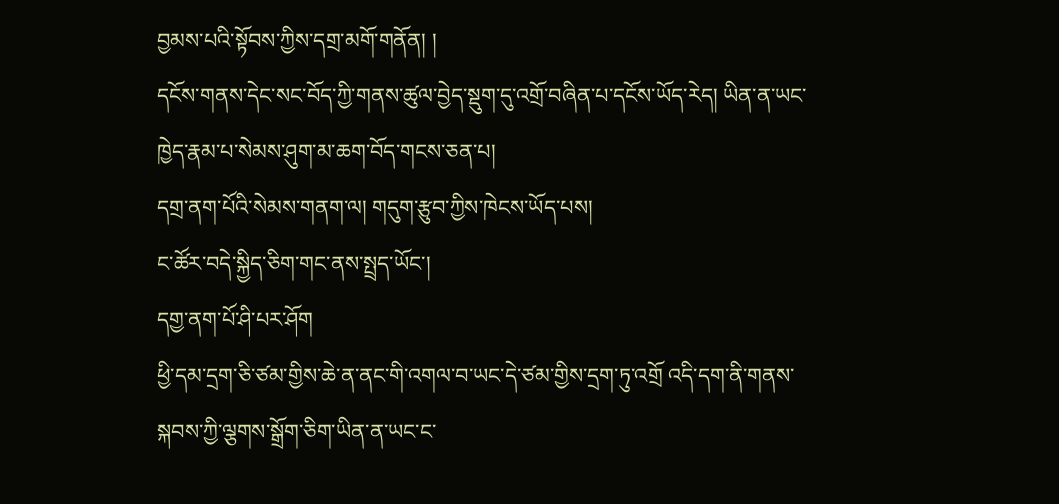བྱམས་པའི་སྟོབས་ཀྱིས་དགྲ་མགོ་གནོན། །
དངོས་གནས་དེང་སང་བོད་ཀྱི་གནས་ཚུལ་བྱེད་སྡུག་དུ་འགྲོ་བཞིན་པ་དངོས་ཡོད་རེད། ཡིན་ན་ཡང་ཁྱེད་རྣམ་པ་སེམས་ཤུག་མ་ཆག་བོད་གངས་ཅན་པ།
དགྲ་ནག་པོའི་སེམས་གནག་ལ། གདུག་རྩུབ་ཀྱིས་ཁེངས་ཡོད་པས།
ང་ཚོར་བདེ་སྐྱིད་ཅིག་གང་ནས་སྤྲད་ཡོང་།
དགྱ་ནག་པོ་ཤི་པར་ཤོག
ཕྱི་དམ་དྲག་ཅི་ཙམ་གྱིས་ཆེ་ན་ནང་གི་འགལ་བ་ཡང་དེ་ཙམ་གྱིས་དྲག་ཏུ་འགྲོ འདི་དག་ནི་གནས་སྐབས་ཀྱི་ལྕགས་སྒྲོག་ཅིག་ཡིན་ན་ཡང་ང་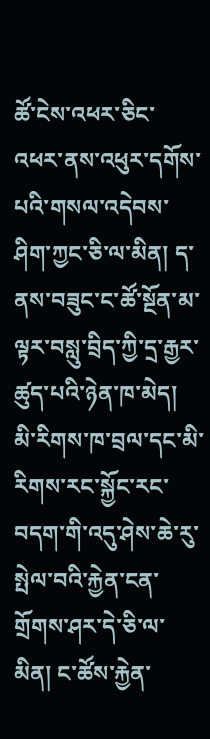ཚོ་ངེས་འཕར་ཅིང་འཕར་ནས་འཕུར་དགོས་པའི་གསལ་འདེབས་ཤིག་ཀྱང་ཅི་ལ་མིན། ད་ནས་བཟུང་ང་ཚོ་སྔོན་མ་ལྟར་བསླུ་བྲིད་ཀྱི་དྲ་རྒྱར་ཚུད་པའི་ཉེན་ཁ་མེད། མི་རིགས་ཁ་བྲལ་དང་མི་རིགས་རང་སྐྱོང་རང་བདག་གི་འདུ་ཤེས་ཆེ་རུ་སྤེལ་བའི་རྐྱེན་ངན་གྲོགས་ཤར་དེ་ཅི་ལ་མིན། ང་ཚོས་རྐྱེན་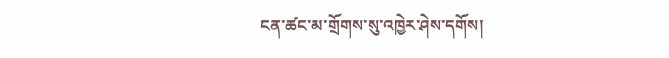ངན་ཚང་མ་གྲོགས་སུ་འཁྱེར་ཤེས་དགོས།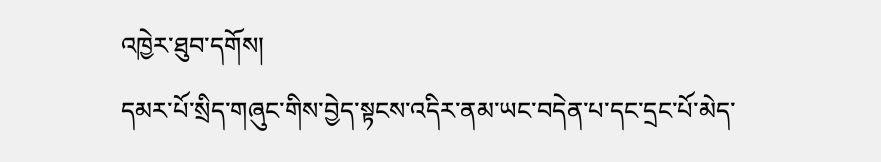འཁྱེར་ཐུབ་དགོས།
དམར་པོ་སྲིད་གཞུང་གིས་བྱེད་སྟངས་འདིར་ནམ་ཡང་བདེན་པ་དང་དྲང་པོ་མེད་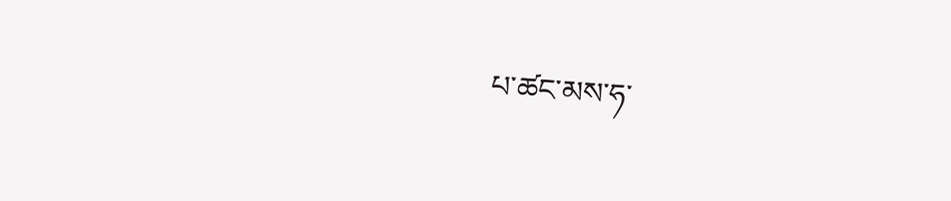པ་ཚང་མས་ཧ་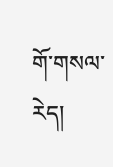གོ་གསལ་རེད།